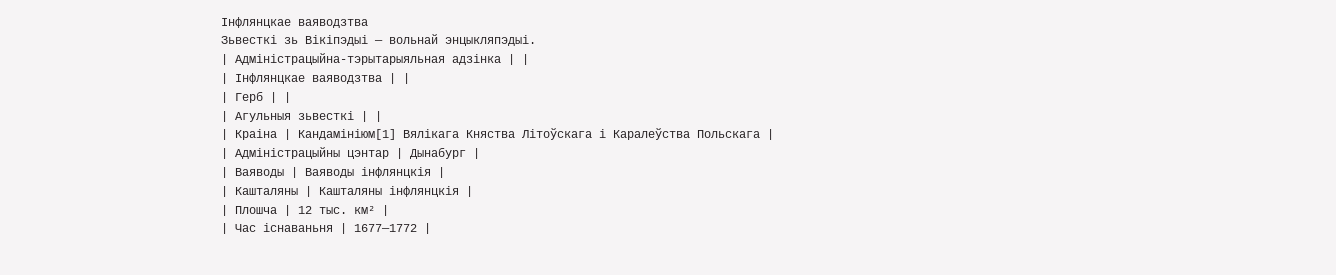Інфлянцкае ваяводзтва
Зьвесткі зь Вікіпэдыі — вольнай энцыкляпэдыі.
| Адміністрацыйна-тэрытарыяльная адзінка | |
| Інфлянцкае ваяводзтва | |
| Герб | |
| Агульныя зьвесткі | |
| Краіна | Кандамініюм[1] Вялікага Княства Літоўскага і Каралеўства Польскага |
| Адміністрацыйны цэнтар | Дынабург |
| Ваяводы | Ваяводы інфлянцкія |
| Кашталяны | Кашталяны інфлянцкія |
| Плошча | 12 тыс. км² |
| Час існаваньня | 1677—1772 |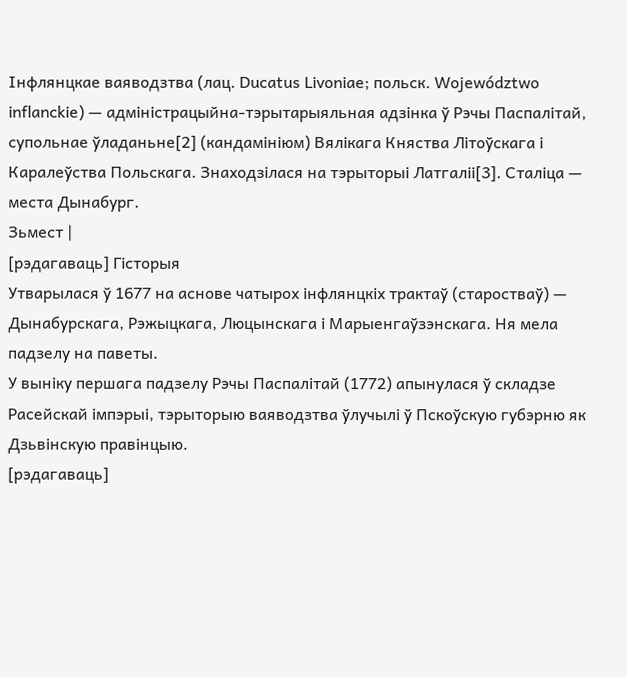Інфлянцкае ваяводзтва (лац. Ducatus Livoniae; польск. Województwo inflanckie) — адміністрацыйна-тэрытарыяльная адзінка ў Рэчы Паспалітай, супольнае ўладаньне[2] (кандамініюм) Вялікага Княства Літоўскага і Каралеўства Польскага. Знаходзілася на тэрыторыі Латгаліі[3]. Сталіца — места Дынабург.
Зьмест |
[рэдагаваць] Гісторыя
Утварылася ў 1677 на аснове чатырох інфлянцкіх трактаў (старостваў) — Дынабурскага, Рэжыцкага, Люцынскага і Марыенгаўзэнскага. Ня мела падзелу на паветы.
У выніку першага падзелу Рэчы Паспалітай (1772) апынулася ў складзе Расейскай імпэрыі, тэрыторыю ваяводзтва ўлучылі ў Пскоўскую губэрню як Дзьвінскую правінцыю.
[рэдагаваць]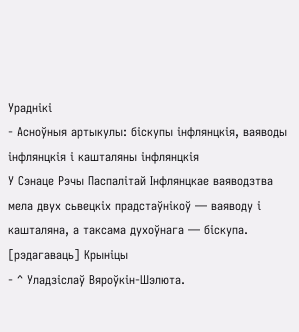Ураднікі
- Асноўныя артыкулы: біскупы інфлянцкія, ваяводы інфлянцкія і кашталяны інфлянцкія
У Сэнаце Рэчы Паспалітай Інфлянцкае ваяводзтва мела двух сьвецкіх прадстаўнікоў — ваяводу і кашталяна, а таксама духоўнага — біскупа.
[рэдагаваць] Крыніцы
- ^ Уладзіслаў Вяроўкін-Шэлюта.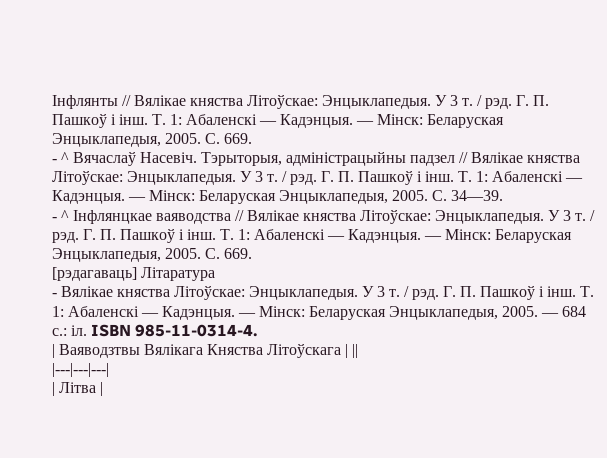Інфлянты // Вялікае княства Літоўскае: Энцыклапедыя. У 3 т. / рэд. Г. П. Пашкоў і інш. Т. 1: Абаленскі — Кадэнцыя. — Мінск: Беларуская Энцыклапедыя, 2005. С. 669.
- ^ Вячаслаў Насевіч. Тэрыторыя, адміністрацыйны падзел // Вялікае княства Літоўскае: Энцыклапедыя. У 3 т. / рэд. Г. П. Пашкоў і інш. Т. 1: Абаленскі — Кадэнцыя. — Мінск: Беларуская Энцыклапедыя, 2005. С. 34—39.
- ^ Інфлянцкае ваяводства // Вялікае княства Літоўскае: Энцыклапедыя. У 3 т. / рэд. Г. П. Пашкоў і інш. Т. 1: Абаленскі — Кадэнцыя. — Мінск: Беларуская Энцыклапедыя, 2005. С. 669.
[рэдагаваць] Літаратура
- Вялікае княства Літоўскае: Энцыклапедыя. У 3 т. / рэд. Г. П. Пашкоў і інш. Т. 1: Абаленскі — Кадэнцыя. — Мінск: Беларуская Энцыклапедыя, 2005. — 684 с.: іл. ISBN 985-11-0314-4.
| Ваяводзтвы Вялікага Княства Літоўскага | ||
|---|---|---|
| Літва |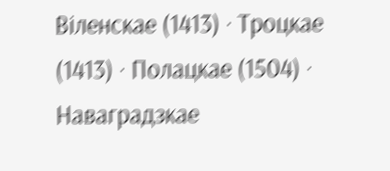Віленскае (1413) · Троцкае (1413) · Полацкае (1504) · Наваградзкае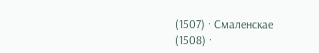(1507) · Смаленскае (1508) ·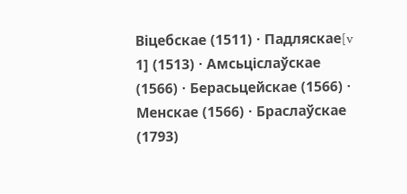Віцебскае (1511) · Падляскае[v 1] (1513) · Амсьціслаўскае (1566) · Берасьцейскае (1566) · Менскае (1566) · Браслаўскае (1793)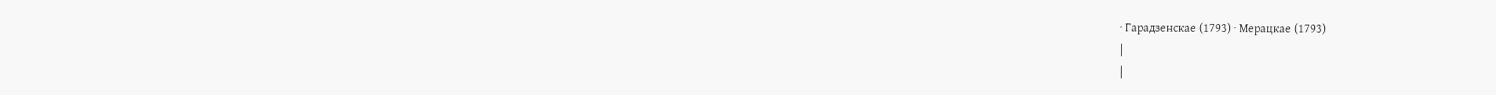· Гарадзенскае (1793) · Мерацкае (1793)
|
|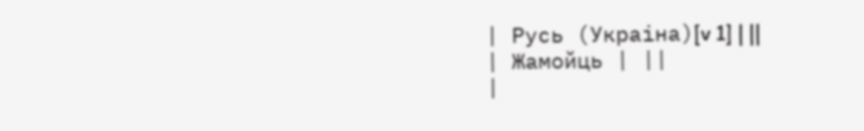| Русь (Украіна)[v 1] | ||
| Жамойць | ||
|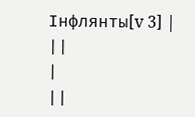Інфлянты[v 3] | ||
|
||